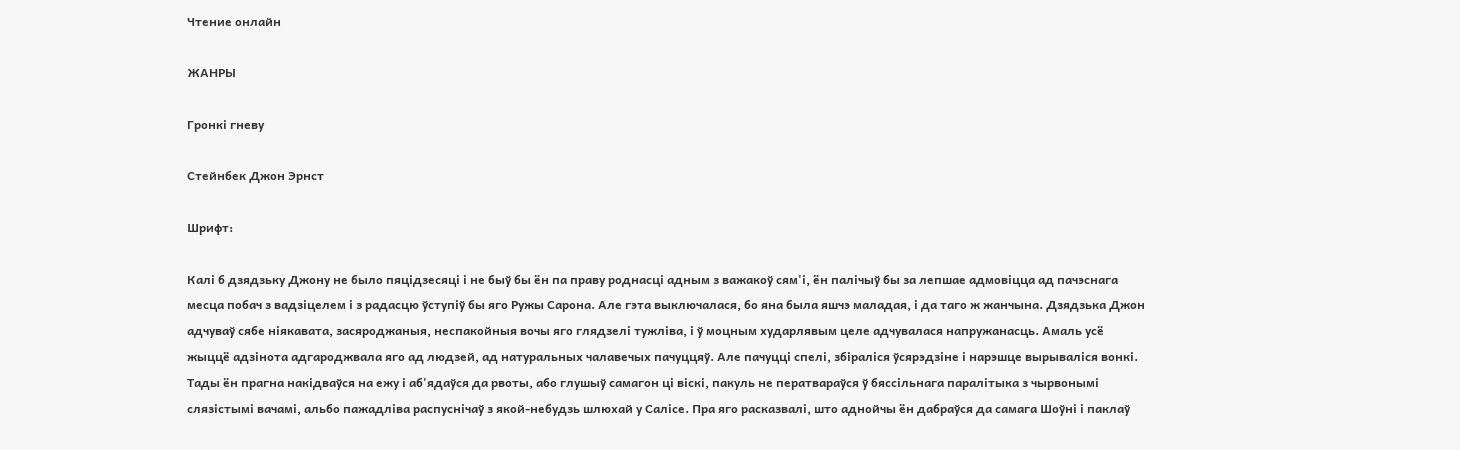Чтение онлайн

ЖАНРЫ

Гронкі гневу

Стейнбек Джон Эрнст

Шрифт:

Калі б дзядзьку Джону не было пяцідзесяці і не быў бы ён па праву роднасці адным з важакоў сям'і, ён палічыў бы за лепшае адмовіцца ад пачэснага месца побач з вадзіцелем і з радасцю ўступіў бы яго Ружы Сарона. Але гэта выключалася, бо яна была яшчэ маладая, і да таго ж жанчына. Дзядзька Джон адчуваў сябе ніякавата, засяроджаныя, неспакойныя вочы яго глядзелі тужліва, і ў моцным хударлявым целе адчувалася напружанасць. Амаль усё жыццё адзінота адгароджвала яго ад людзей, ад натуральных чалавечых пачуццяў. Але пачуцці спелі, збіраліся ўсярэдзіне і нарэшце вырываліся вонкі. Тады ён прагна накідваўся на ежу і аб'ядаўся да рвоты, або глушыў самагон ці віскі, пакуль не ператвараўся ў бяссільнага паралітыка з чырвонымі слязістымі вачамі, альбо пажадліва распуснічаў з якой-небудзь шлюхай у Салісе. Пра яго расказвалі, што аднойчы ён дабраўся да самага Шоўні і паклаў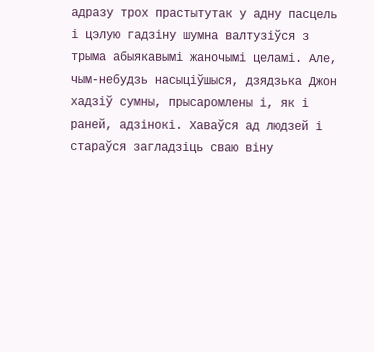адразу трох прастытутак у адну пасцель і цэлую гадзіну шумна валтузіўся з трыма абыякавымі жаночымі целамі. Але, чым-небудзь насыціўшыся, дзядзька Джон хадзіў сумны, прысаромлены і, як і раней, адзінокі. Хаваўся ад людзей і стараўся загладзіць сваю віну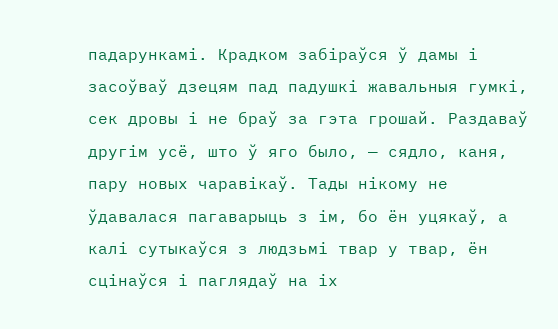падарункамі. Крадком забіраўся ў дамы і засоўваў дзецям пад падушкі жавальныя гумкі, сек дровы і не браў за гэта грошай. Раздаваў другім усё, што ў яго было, — сядло, каня, пару новых чаравікаў. Тады нікому не ўдавалася пагаварыць з ім, бо ён уцякаў, а калі сутыкаўся з людзьмі твар у твар, ён сцінаўся і паглядаў на іх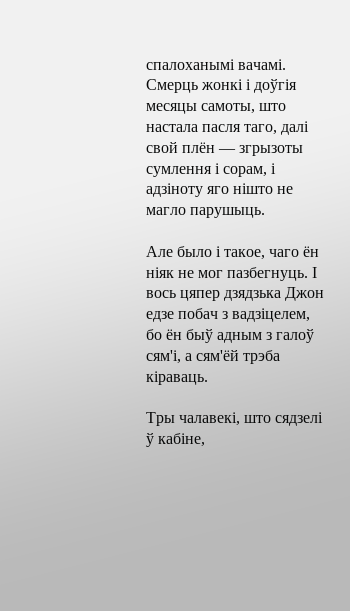спалоханымі вачамі. Смерць жонкі і доўгія месяцы самоты, што настала пасля таго, далі свой плён — згрызоты сумлення і сорам, і адзіноту яго нішто не магло парушыць.

Але было і такое, чаго ён ніяк не мог пазбегнуць. І вось цяпер дзядзька Джон едзе побач з вадзіцелем, бо ён быў адным з галоў сям'і, а сям'ёй трэба кіраваць.

Тры чалавекі, што сядзелі ў кабіне,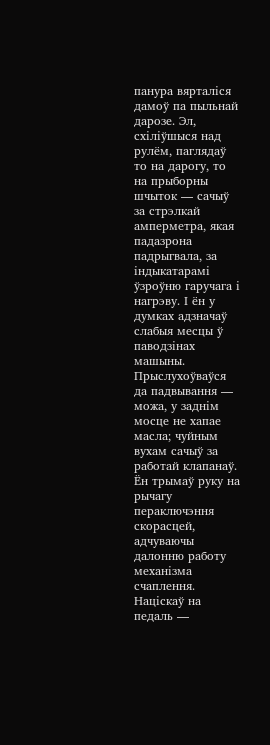панура вярталіся дамоў па пыльнай дарозе. Эл, схіліўшыся над рулём, паглядаў то на дарогу, то на прыборны шчыток — сачыў за стрэлкай амперметра, якая падазрона падрыгвала, за індыкатарамі ўзроўню гаручага і нагрэву. І ён у думках адзначаў слабыя месцы ў паводзінах машыны. Прыслухоўваўся да падвывання — можа, у заднім мосце не хапае масла; чуйным вухам сачыў за работай клапанаў. Ён трымаў руку на рычагу пераключэння скорасцей, адчуваючы далонню работу механізма счаплення. Націскаў на педаль —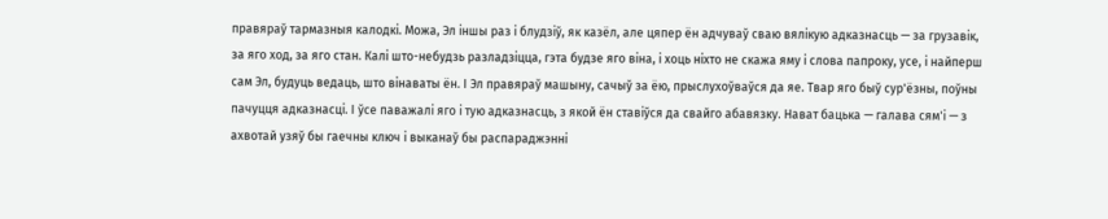правяраў тармазныя калодкі. Можа, Эл іншы раз і блудзіў, як казёл, але цяпер ён адчуваў сваю вялікую адказнасць — за грузавік, за яго ход, за яго стан. Калі што-небудзь разладзіцца, гэта будзе яго віна, і хоць ніхто не скажа яму і слова папроку, усе, і найперш сам Эл, будуць ведаць, што вінаваты ён. І Эл правяраў машыну, сачыў за ёю, прыслухоўваўся да яе. Твар яго быў сур'ёзны, поўны пачуцця адказнасці. І ўсе паважалі яго і тую адказнасць, з якой ён ставіўся да свайго абавязку. Нават бацька — галава сям'і — з ахвотай узяў бы гаечны ключ і выканаў бы распараджэнні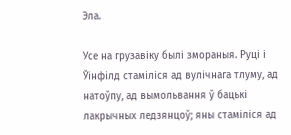Эла.

Усе на грузавіку былі змораныя. Руці і Ўінфілд стаміліся ад вулічнага тлуму, ад натоўпу, ад вымольвання ў бацькі лакрычных ледзянцоў; яны стаміліся ад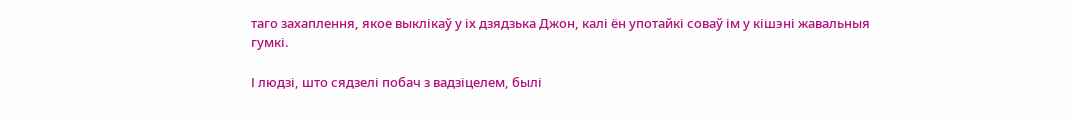таго захаплення, якое выклікаў у іх дзядзька Джон, калі ён употайкі соваў ім у кішэні жавальныя гумкі.

І людзі, што сядзелі побач з вадзіцелем, былі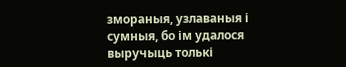змораныя, узлаваныя і сумныя, бо ім удалося выручыць толькі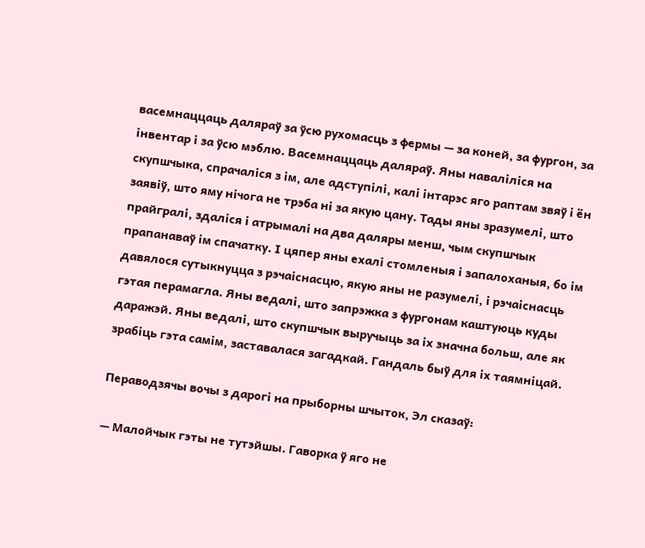васемнаццаць даляраў за ўсю рухомасць з фермы — за коней, за фургон, за інвентар і за ўсю мэблю. Васемнаццаць даляраў. Яны наваліліся на скупшчыка, спрачаліся з ім, але адступілі, калі інтарэс яго раптам звяў і ён заявіў, што яму нічога не трэба ні за якую цану. Тады яны зразумелі, што прайгралі, здаліся і атрымалі на два даляры менш, чым скупшчык прапанаваў ім спачатку. І цяпер яны ехалі стомленыя і запалоханыя, бо ім давялося сутыкнуцца з рэчаіснасцю, якую яны не разумелі, і рэчаіснасць гэтая перамагла. Яны ведалі, што запрэжка з фургонам каштуюць куды даражэй. Яны ведалі, што скупшчык выручыць за іх значна больш, але як зрабіць гэта самім, заставалася загадкай. Гандаль быў для іх таямніцай.

Пераводзячы вочы з дарогі на прыборны шчыток, Эл сказаў:

— Малойчык гэты не тутэйшы. Гаворка ў яго не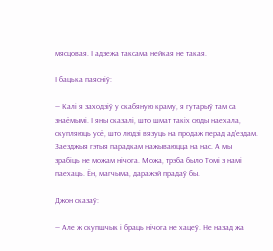мясцовая. І адзежа таксама нейкая не такая.

І бацька паясніў:

— Калі я заходзіў у скабяную краму, я гутарыў там са знаёмымі. І яны сказалі, што шмат такіх сюды наехала, скупляюць усё, што людзі вязуць на продаж перад ад'ездам. Заезджыя гэтыя парадкам нажываюцца на нас. А мы зрабіць не можам нічога. Можа, трэба было Томі з намі паехаць. Ён, магчыма, даражэй прадаў бы.

Джон сказаў:

— Але ж скупшчык і браць нічога не хацеў. Не назад жа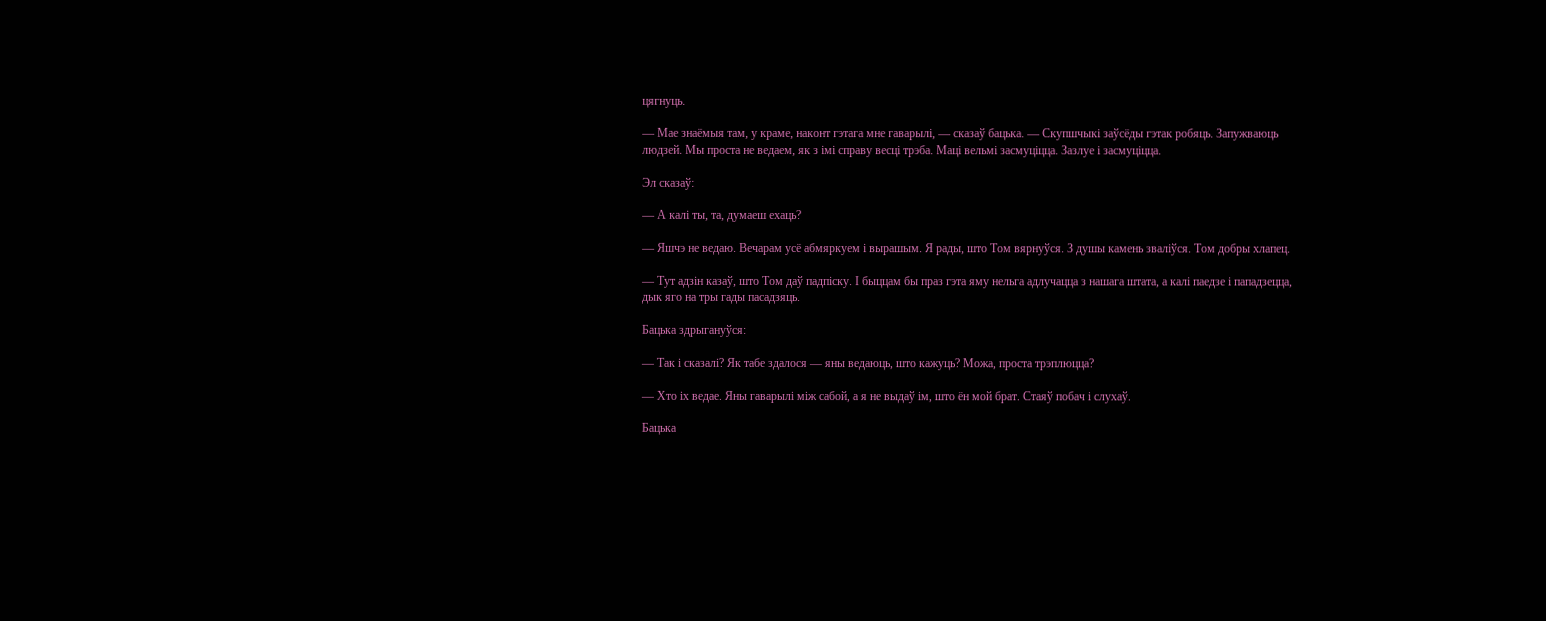цягнуць.

— Мае знаёмыя там, у краме, наконт гэтага мне гаварылі, — сказаў бацька. — Скупшчыкі заўсёды гэтак робяць. Запужваюць людзей. Мы проста не ведаем, як з імі справу весці трэба. Маці вельмі засмуціцца. Зазлуе і засмуціцца.

Эл сказаў:

— А калі ты, та, думаеш ехаць?

— Яшчэ не ведаю. Вечарам усё абмяркуем і вырашым. Я рады, што Том вярнуўся. З душы камень зваліўся. Том добры хлапец.

— Тут адзін казаў, што Том даў падпіску. І быццам бы праз гэта яму нельга адлучацца з нашага штата, а калі паедзе і пападзецца, дык яго на тры гады пасадзяць.

Бацька здрыгануўся:

— Так і сказалі? Як табе здалося — яны ведаюць, што кажуць? Можа, проста трэплюцца?

— Хто іх ведае. Яны гаварылі між сабой, а я не выдаў ім, што ён мой брат. Стаяў побач і слухаў.

Бацька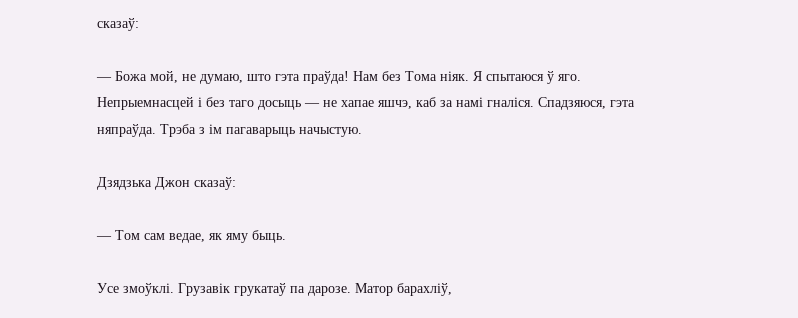сказаў:

— Божа мой, не думаю, што гэта праўда! Нам без Тома ніяк. Я спытаюся ў яго. Непрыемнасцей і без таго досыць — не хапае яшчэ, каб за намі гналіся. Спадзяюся, гэта няпраўда. Трэба з ім пагаварыць начыстую.

Дзядзька Джон сказаў:

— Том сам ведае, як яму быць.

Усе змоўклі. Грузавік грукатаў па дарозе. Матор барахліў,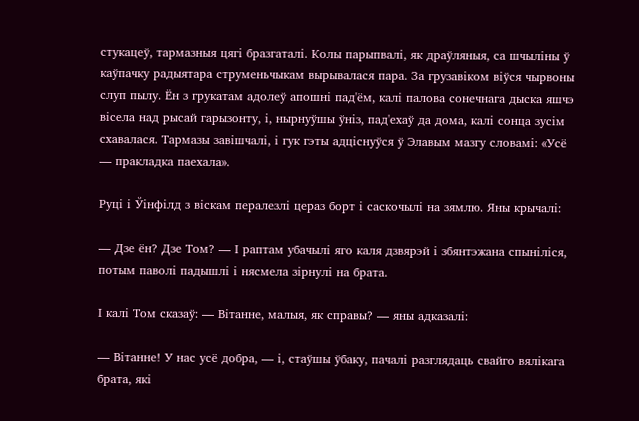стукацеў, тармазныя цягі бразгаталі. Колы парыпвалі, як драўляныя, са шчыліны ў каўпачку радыятара струменьчыкам вырывалася пара. За грузавіком віўся чырвоны слуп пылу. Ён з грукатам адолеў апошні пад'ём, калі палова сонечнага дыска яшчэ вісела над рысай гарызонту, і, нырнуўшы ўніз, пад'ехаў да дома, калі сонца зусім схавалася. Тармазы завішчалі, і гук гэты адціснуўся ў Элавым мазгу словамі: «Усё — пракладка паехала».

Руці і Ўінфілд з віскам пералезлі цераз борт і саскочылі на зямлю. Яны крычалі:

— Дзе ён? Дзе Том? — І раптам убачылі яго каля дзвярэй і збянтэжана спыніліся, потым паволі падышлі і нясмела зірнулі на брата.

І калі Том сказаў: — Вітанне, малыя, як справы? — яны адказалі:

— Вітанне! У нас усё добра, — і, стаўшы ўбаку, пачалі разглядаць свайго вялікага брата, які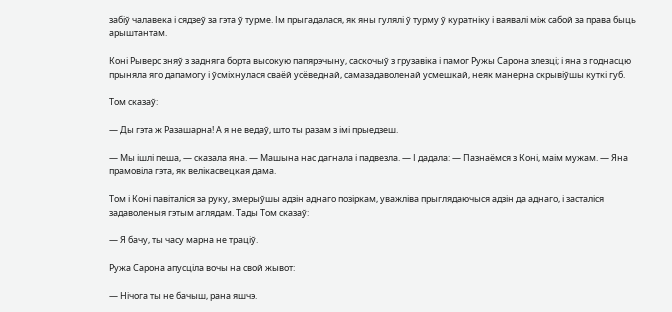забіў чалавека і сядзеў за гэта ў турме. Ім прыгадалася, як яны гулялі ў турму ў куратніку і ваявалі між сабой за права быць арыштантам.

Коні Рыверс зняў з задняга борта высокую папярэчыну, саскочыў з грузавіка і памог Ружы Сарона злезці; і яна з годнасцю прыняла яго дапамогу і ўсміхнулася сваёй усёведнай, самазадаволенай усмешкай, неяк манерна скрывіўшы куткі губ.

Том сказаў:

— Ды гэта ж Разашарна! А я не ведаў, што ты разам з імі прыедзеш.

— Мы ішлі пеша, — сказала яна. — Машына нас дагнала і падвезла. — І дадала: — Пазнаёмся з Коні, маім мужам. — Яна прамовіла гэта, як велікасвецкая дама.

Том і Коні павіталіся за руку, змерыўшы адзін аднаго позіркам, уважліва прыглядаючыся адзін да аднаго, і засталіся задаволеныя гэтым аглядам. Тады Том сказаў:

— Я бачу, ты часу марна не траціў.

Ружа Сарона апусціла вочы на свой жывот:

— Нічога ты не бачыш, рана яшчэ.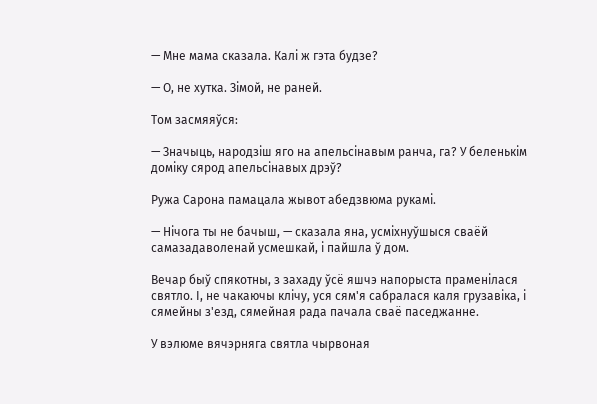— Мне мама сказала. Калі ж гэта будзе?

— О, не хутка. Зімой, не раней.

Том засмяяўся:

— Значыць, народзіш яго на апельсінавым ранча, га? У беленькім доміку сярод апельсінавых дрэў?

Ружа Сарона памацала жывот абедзвюма рукамі.

— Нічога ты не бачыш, — сказала яна, усміхнуўшыся сваёй самазадаволенай усмешкай, і пайшла ў дом.

Вечар быў спякотны, з захаду ўсё яшчэ напорыста праменілася святло. І, не чакаючы клічу, уся сям'я сабралася каля грузавіка, і сямейны з'езд, сямейная рада пачала сваё паседжанне.

У вэлюме вячэрняга святла чырвоная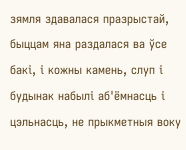зямля здавалася празрыстай, быццам яна раздалася ва ўсе бакі, і кожны камень, слуп і будынак набылі аб'ёмнасць і цэльнасць, не прыкметныя воку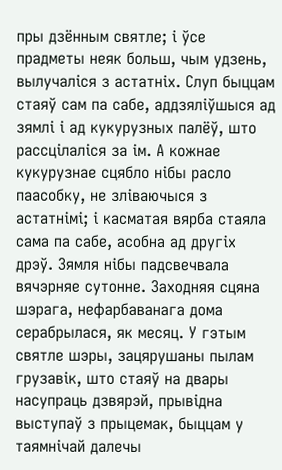пры дзённым святле; і ўсе прадметы неяк больш, чым удзень, вылучаліся з астатніх. Слуп быццам стаяў сам па сабе, аддзяліўшыся ад зямлі і ад кукурузных палёў, што рассцілаліся за ім. А кожнае кукурузнае сцябло нібы расло паасобку, не зліваючыся з астатнімі; і касматая вярба стаяла сама па сабе, асобна ад другіх дрэў. Зямля нібы падсвечвала вячэрняе сутонне. Заходняя сцяна шэрага, нефарбаванага дома серабрылася, як месяц. У гэтым святле шэры, зацярушаны пылам грузавік, што стаяў на двары насупраць дзвярэй, прывідна выступаў з прыцемак, быццам у таямнічай далечы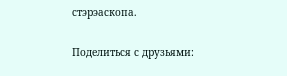стэрэаскопа.

Поделиться с друзьями: